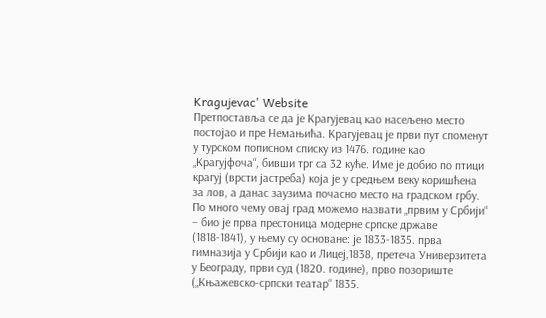Kragujevac' Website
Претпоставља се да је Крагујевац као насељено место постојао и пре Немањића. Крагујевац је први пут споменут у турском пописном списку из 1476. године као „Крагујфоча“, бивши трг са 32 куће. Име је добио по птици крагуј (врсти јастреба) која је у средњем веку коришћена за лов, а данас заузима почасно место на градском грбу.
По много чему овај град можемо назвати „првим у Србији“ – био је прва престоница модерне српске државе (1818-1841), у њему су основане: је 1833-1835. прва гимназија у Србији као и Лицеј,1838, претеча Универзитета у Београду, први суд (1820. године), прво позориште („Књажевско-српски театар“ 1835.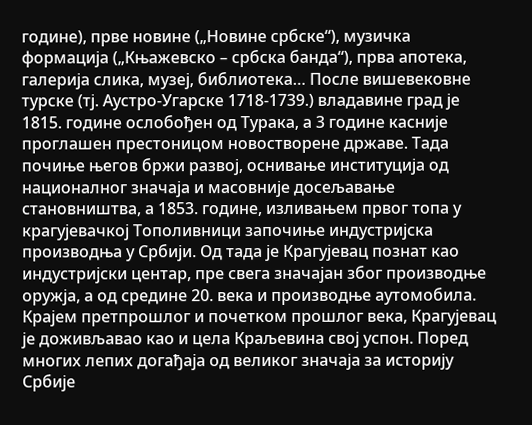године), прве новине („Новине србске“), музичка формација („Књажевско – србска банда“), прва апотека, галерија слика, музеј, библиотека… После вишевековне турске (тј. Аустро-Угарске 1718-1739.) владавине град је 1815. године ослобођен од Турака, а 3 године касније проглашен престоницом новостворене државе. Тада почиње његов бржи развој, оснивање институција од националног значаја и масовније досељавање становништва, а 1853. године, изливањем првог топа у крагујевачкој Тополивници започиње индустријска производња у Србији. Од тада је Крагујевац познат као индустријски центар, пре свега значајан због производње оружја, а од средине 20. века и производње аутомобила. Крајем претпрошлог и почетком прошлог века, Крагујевац је доживљавао као и цела Краљевина свој успон. Поред многих лепих догађаја од великог значаја за историју Србије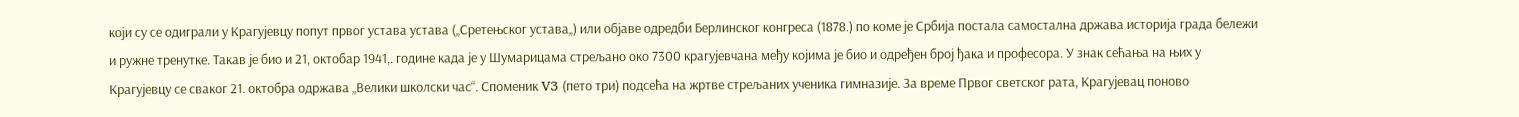који су се одиграли у Крагујевцу попут првог устава устава (‚‚Сретењског устава‚‚) или објаве одредби Берлинског конгреса (1878.) по коме је Србија постала самостална држава историја града бележи и ружне тренутке. Такав је био и 21, октобар 1941,. године када је у Шумарицама стрељано око 7300 крагујевчана међу којима је био и одређен број ђака и професора. У знак сећања на њих у Крагујевцу се сваког 21. октобра одржава „Велики школски час“. Споменик V3 (пето три) подсећа на жртве стрељаних ученика гимназије. За време Првог светског рата, Крагујевац поново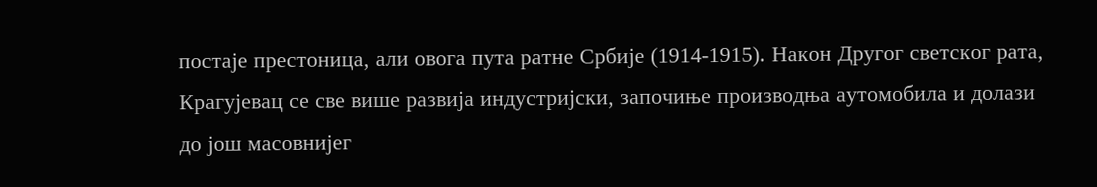постаје престоница, али овога пута ратне Србије (1914-1915). Након Другог светског рата, Крагујевац се све више развија индустријски, започиње производња аутомобила и долази до још масовнијег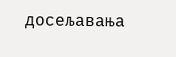досељавања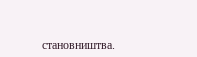становништва.